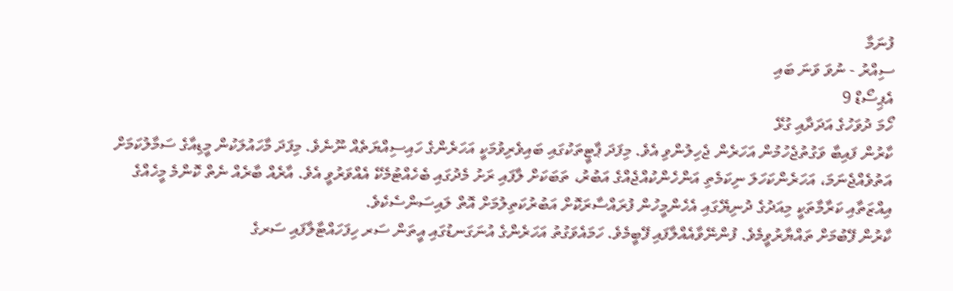ފުނަމާ
ސިއްރު - ނުވަ ވަނަ ބައި
އެޕިސޯޑް 9
ހޯމަ ދުވަހުގެ އަދަދާއި ގުޅޭ
ކާރުން ފައިބާ ވަގުތުޖެހުމުން އަހަރެން ޖެހިލުންވި އެވެ. މިފަދަ ޕާޓީތަކުގައި ބައިވެރިވުމަކީ އަހަރެންގެ ހައިސިއްޔަތެއް ނޫނެވެ. މިފަދަ މާހައުލަކުން މީޑިއާގެ ސަމާލުކަމަށް އަތުވެއްޖެނަމަ، އަހަރެންކަހަލަ ނިކަމެތި އަންހެންކުއްޖެއްގެ އަބުރު، ތަބަކަށް ލާފައި ރަށު މެދުގައި ބެހެއްޓުމެކޭ އެއްވަރުވީ އެވެ. އާރެއް ބާރެއް ނެތް ކޮންމެ މީހެއްގެ އިއްޒަތާއި ކަރާމާތަކީ މިއަދުގެ ދުނިޔޭގައި އެހެންމީހުން ފުރައްސާރަކޮށް އަބުރުކަތިލުމަށް އޮތް ލައިސަންސެކެވެ.
ކާރުން ފޭބުމަށް ތައްޔާރުވީމެވެ. ފުންނޭވާއެއްލާފައި ފޭބީމެވެ. ހަމައެވަގުތު އަހަރެންގެ އުނަގަނޑުގައި އީތަން ސަރ ހިފަހައްޓާލާފައި ސަރގެ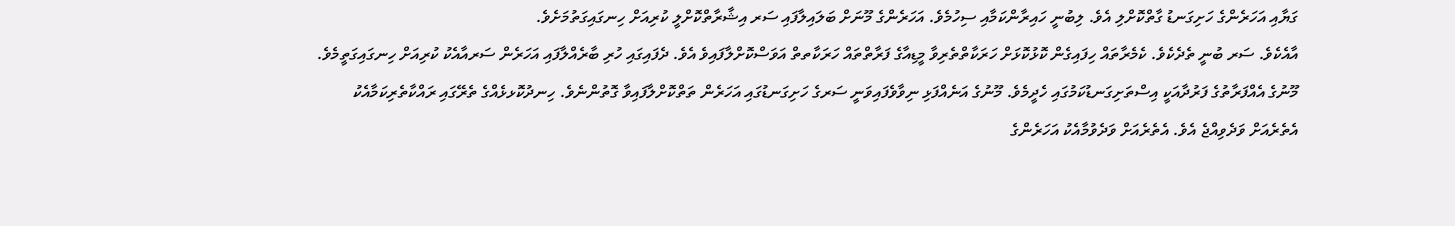ގަޔާއި އަހަރެންގެ ހަށިގަނޑު ގާތްކޮށްލި އެވެ. ލިބުނީ ހައިރާންކަމާއި ސިހުމެވެ. އަހަރެންގެ މޫނަށް ބަލައިލާފައި ސަރ އިޝާރާތްކޮށްލީ ކުރިއަށް ހިނގައިގަތުމަށެވެ.
އާއެކެވެ. ސަރ ބުނީ ތެދެކެވެ. ކެމެރާތައް ހިފައިގެން ކޮޅުކޮޅަށް ހަރަކާތްތެރިވާ މީޑިއާގެ ފަރާތްތައް ހަރަކާތތް އަވަސްކޮށްލާފައިވެ އެވެ. ދެފައިގައި ހުރި ބާރެއްލާފައި އަހަރެން ސަރއާއެކު ކުރިއަށް ހިނގައިގަތީމެވެ. މޫނުގެ އެއްފަރާތުގެ ފަރުދާއަކީ އިސްތަށިގަނޑުކަމުގައި ހެދީމެވެ. މޫނުގެ އަނެއްފަޅި ނިވާވެފައިވަނީ ސަރގެ ހަށިގަނޑުގައި އަހަރެން ތަތްކޮށްލާފައިވާ ގޮތުންނެވެ. ހިނދުކޮޅޅެއްގެ ތެރޭގައި ރައްކާތެރިކަމާއެކު އެތެރެއަށް ވަދެވިއްޖެ އެވެ. އެތެރެއަށް ވަދެވުމާއެކު އަހަރެންގެ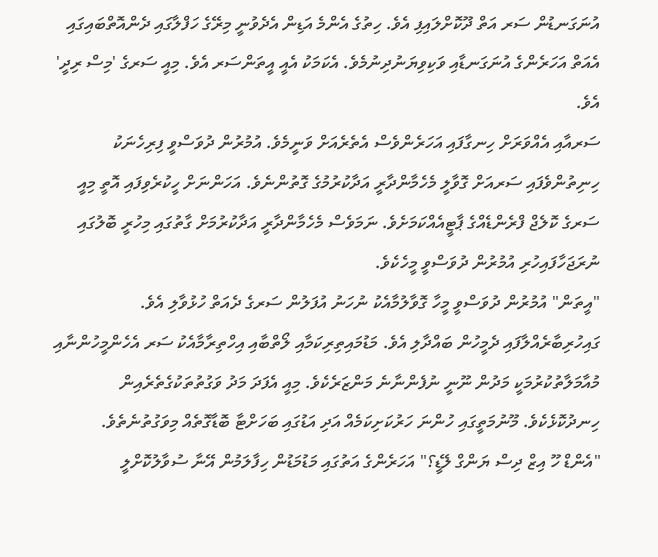އުނަގަނޑުން ސަރ އަތް ދޫކޮށްލައިފި އެވެ. ހިތުގެ އެންމެ އަޑިން އެދެވުނީ މިރޭގެ ހަފްލާގައި ދެންއޮތްބައިގައި އެއަތް އަހަރެންގެ އުނަގަނޑާއި ވަކިވިޔަނުދިނުމެވެ. އެކަމަކު އެއީ އީތަންސަރ އެވެ. މިއީ ސަރގެ 'މިސް ރިދީ' އެވެ.
ސަރއާއި އެއްވަރަށް ހިނގާފައި އަހަރެންވެސް އެތެރެއަށް ވަނީމެވެ. އުމުރުން ދުވަސްވީ ފިރިހެނަކު ހިނިތުންވެފައި ސަރއަށް ގޮވާލީ މެހެމާންދާރީ އަދާކުރުމުގެ ގޮތުންނެވެ. އަހަންނަށް ހީކުރެވިފައި އޮތީ މިއީ ސަރގެ ކޮލެޖް ފްރެންޑެއްގެ ޕާޓީއެއްކަމަށެވެ. ނަމަވެސް މެހެމާންދާރީ އަދާކުރުމަށް ގާތުގައި މިހުރީ ބޮލުގައި ނުރަޖަހާފައިހުރި އުމުރުން ދުވަސްވީ މީހެކެވެ.
"އީތަން" އުމުރުން ދުވަސްވީ މީހާ ގޮވާލުމާއެކު ނުހަނު އުފަލުން ސަރގެ ދެއަތް ހުޅުވާލި އެވެ.
ގައިހުރިބާރެއްލާފައި ދެމީހުން ބައްދާލި އެވެ. މަޑުމައިތިރިކަމާއި ލޯތްބާއި އިހްތިރާމާއެކު ސަރ އެހެންމީހުންނާއި މުއާމަލާތުކުރުމަކީ މަދުން ނޫނީ ނުފެންނާނެ މަންޒަރެކެވެ. މިއީ އެފަދަ މަދު ވަގުތުތަކުގެތެރެއިން ހިނދުކޮޅެކެވެ. މޫނުމަތީގައި ހުންނަ ހަރުކަށިކަމެއް އަދި އަޑުގައި ބަހަށްޓާ ބޮޑާގޮތެއް މިވަގުތުނެތެވެ.
"އެންޑް ހޫ އިޒް ދިސް ޔަންގް ލޭޑީ؟" އަހަރެންގެ އަތުގައި މަޑުމަޑުން ހިފާލަމުން އޭނާ ސުވާލުކޮށްލީ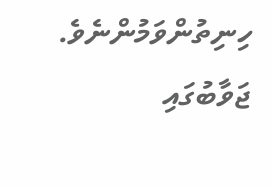ހިނިތުންވަމުންނެވެ. ޖަވާބުގައި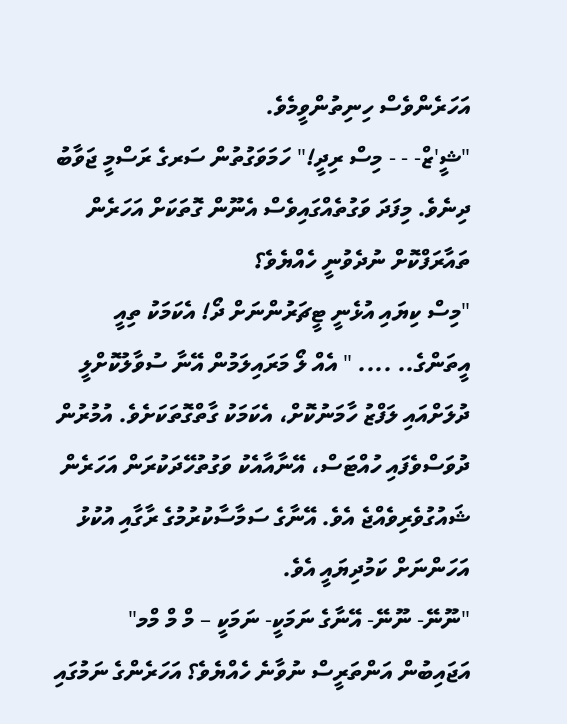އަހަރެންވެސް ހިނިތުންވީމެވެ.
"ޝީ'ޒް- - - މިސް ރިދީ!" ހަމަވަގުތުން ސަރގެ ރަސްމީ ޖަވާބު ދިނެވެ. މިފަދަ ވަގުތެއްގައިވެސް އެނޫން ގޮތަކަށް އަހަރެން ތައާރަފްކޮށް ނުދެވުނީ ހެއްޔެވެ؟
"މިސް ކިޔައި އުޅެނީ ޓީޗަރުންނަށް ދޯ! އެކަމަކު ތިއީ އީތަންގެ.. .... " އެއް ލޯ މަރައިލަމުން އޭނާ ސުވާލުކޮށްލީ ދުލަށްއައި ލަފްޒު ހާމަނުކޮށް، އެކަމަކު ގާތްގޮތަކަށެވެ. އުމުރުން ދުވަސްވެފައި ހުއްޓަސް، އޭނާއާއެކު ވަގުތުހޭދަކުރަން އަހަރެން ޝައުގުވެރިވެއްޖެ އެވެ. އޭނާގެ ސަމާސާކުރުމުގެ ރާގާއި އުކުޅު އަހަންނަށް ކަމުދިޔައީ އެވެ.
"ނޫނޭ- ނޫނޭ- އޭނާގެ ނަމަކީ- ނަމަކީ – މް މް މްމ"
އަޖައިބުން އަންތަރީސް ނުވާނެ ހެއްޔެވެ؟ އަހަރެންގެ ނަމުގައި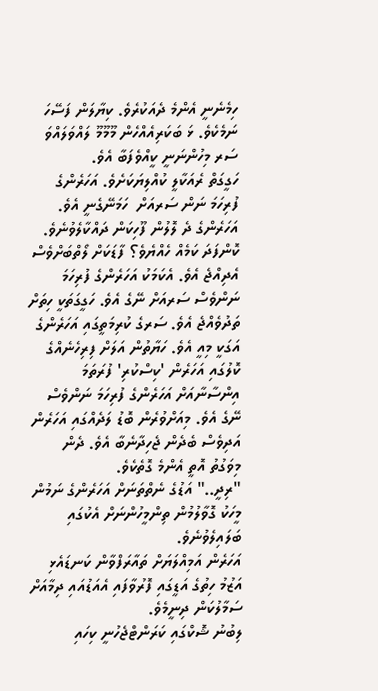ހިމެނެނީ އެންމެ ދެއަކުރެވެ. ކިޔާލަން ފަސޭހަ ނަމެކެވެ. ޅަ ބަކަރިއެއްހެން މޫމޫމޫ ލައްވަލައްވަ ސަރ މިހުންނަނީ ކީއްވެފަބާ އެވެ.
ހަގީގަތް ރެއަކާލީ ކުއްލިޔަކަށެވެ. އަހަރެންގެ ފުރިހަމަ ނަން ސަރއަށް  ހަމަނޭގެނީ އެވެ. އަހަރެންގެ ދެ ލޮލުން ފޫހިކަން ދައްކާލެވުނެވެ. ކޮންފަދަ ކަމެއް ހެއްޔެވެ؟ ފާޑަކަށް ލޯތްބަށްވެސް އެދިއްޖެ އެވެ. އެކަމަކު އަހަރެންގެ ފުރިހަމަ ނަންވެސް ސަރއަށް ނޭގެ އެވެ. ހަގީގަތަކީ ހިތަށް ތަދުވެއްޖެ އެވެ. ސަރގެ ކުރިމަތީގައި އަހަރެންގެ އަގަކީ މިއީ އެވެ. ހަޔާތުން އަލަށް ފިރިހެނެއްގެ ކޮލުގައި އަހަރެން 'ކިސްކުރި' ފުރަތަމަ އިންސާނާއަށް އަހަރެންގެ ފުރިހަމަ ނަންވެސް ނޭގެ އެވެ. މިއަށްވުރެން ބޮޑު ލަދެއްގައި އަހަރެން އަދިވެސް ބެދެން ޖެހިދާނެބާ އެވެ. ދެން މިވަގުތު އޮތީ އެންމެ ގޮތެކެވެ.
"ރިދީ.." އަޑުގެ ނެތްތަނަށް އަހަރެންގެ ނަމުން މީހަކު ގޮވާލުމުން ތިންމީހުންނަށް އެކުގައި ބަލައިލެވުނެވެ.
އަހަރެން އަމިއްލަޔަށް ތައާރަފްވާން ކަނޑައެޅި އަޒުމު ހިތުގެ އަޑީގައި ފޮރުވާފައި އެއަޑުއައި ދިމާއަށް ސަމާލުކަން ދިނީމެވެ.
ލިބުނު ޝޮކްގައި ކަރަންޓްޖެހުނީ ކިހައި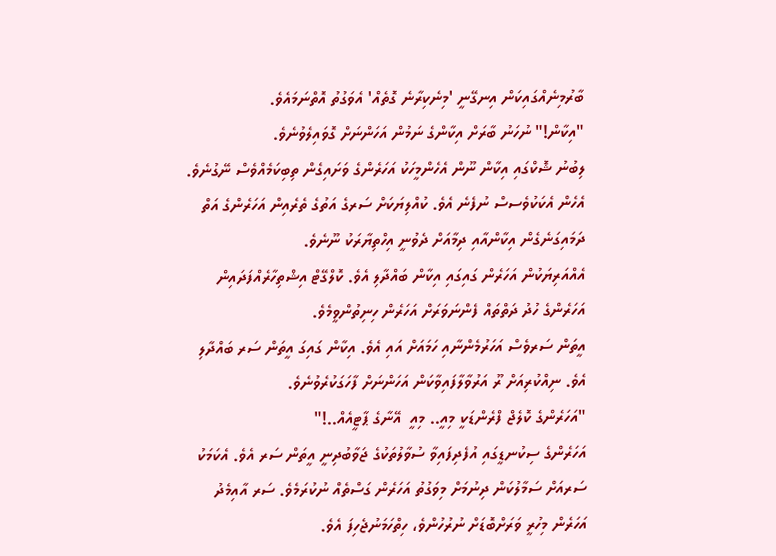ބާރުމިނެއްގައިކަން އިނގޭނީ 'މިނެކިރާނެ ގޮތެއް' އެވަގުތު އޮތްނަމައެވެ.
"އިކާން!" ނުހަނު ބާރަށް އިކާންގެ ނަމުން އަހަންނަށް ގޮވައިލެވުނެވެ.
ލިބުނު ޝޮކްގައި އިކާން ނޫން އެހެންމީހަކު އަހަރެންގެ ވަށައިގެން ތިބިކަމެއްވެސް ނޭގުނެވެ. އެހެން އެކަކުވެސސް ނުފެނެ އެވެ. ކުއްލިޔަކަށް ސަރގެ އަތުގެ ތެރެއިން އަހަރެންގެ އަތް ދަމައިގަނެގެން އިކާންއާއި ދިމާއަށް ދެވުނީ އިހްތިޔާރަކު ނޫނެވެ.
އެއްއަރިޔަކުން އަހަރެން ގައިގައި އިކާން ބައްދާލި އެވެ. ކޮލްގޭޓް އިޝްތިހާރެއްފަދައިން އަހަރެންގެ ހުދު ދަތްތައް ފެންނަވަރަށް އަހަރެން ހިނިތުންވީމެވެ.
އީތަން ސަރވެސް އަހަރުމެންނާއި ހަމައަށް އައި އެވެ. އިކާން ގައިގަ އީތަން ސަރ ބައްދާލި އެވެ. ނިއްކުރިއަށް ރޫ އަރުވާލާފައިވާކަން އަހަންނަށް ފާހަގަކުރެވުނެވެ.
"އަހަރެންގެ ކޮލެޖް ފްރެންޑަކީ މިއީ.. މިއީ  އޭނާގެ ޕާޓީއެއް..!"
އަހަރެންގެ ސިކުނޑީގައި އުފެދިފައިވާ ސުވާލުތަކުގެ ޖަވާބުދިނީ އީތަން ސަރ އެވެ. އެކަމަކު ސަރއަށް ސަމާލުކަން ދިނުމަށް މިވަގުތު އަހަރެން ގަސްތެއް ނުކުރަމެވެ. ސަރ އާއިމެދު އަހަރެން މިހުރީ ވަރަށްބޮޑަށް ނުރުހުންވެ، ހިތްހަމަނުޖެހިފަ އެވެ.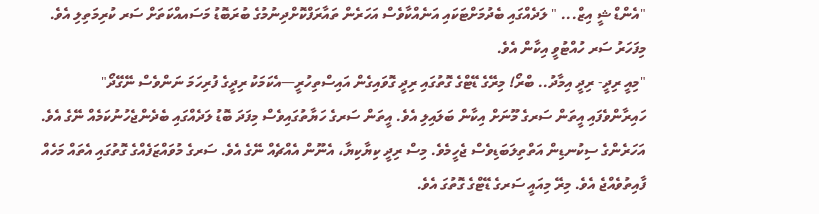"އެންޑް ޝީ އިޒް... " ލަދެއްގައި ބެދުމަށްޓަކައި އަނެއްކާވެސް އަހަރެން ތައާރަފްކޮށްދިނުމުގެ ބުރަބޮޑު މަސައއްކަތަށް ސަރ ކުރިމަތިލި އެވެ. މިފަހަރު ސަރ ހުއްޓުވީ އިކާން އެވެ.
"މިއީ ރިދީ- ރިދީ އިމާދު.. ބްރޯ! މިރޭގެ ޑޭޓްގެ ގޮތުގައި ރިދީ ގޮވައިގެން އައިސްތިހުރީ—އެކަމަކު ރިދީގެ ފުރިހަމަ ނަންވެސް ނޭގޭދޯ"
ހައިރާންވެފައި އީތަން ސަރގެ މޫނަށް އިކާން ބަލައިލި އެވެ. އީތަން ސަރގެ ހަޔާތުގައިވެސް މިފަދަ ބޮޑު ލަދެއްގައި ބެދެންޖެހުނުކަމެއް ނޭގެ އެވެ. އަހަރެންގެ ސިކުނޑިން އަތްތިލަބަޑިވެސް ޖެހީމެވެ. މިސް ރިދީ ކިޔާކިޔާ، އެނޫން އެއްޗެއް ނޭގެ އެވެ. ސަރގެ މުވައްޒަފެއްގެ ގޮތުގައި އެތައް މަހެއް ފާއިތުވެއްޖެ އެވެ. މިރޭ މިއައީ ސަރގެ ޑޭޓްގެ ގޮތުގަ އެވެ.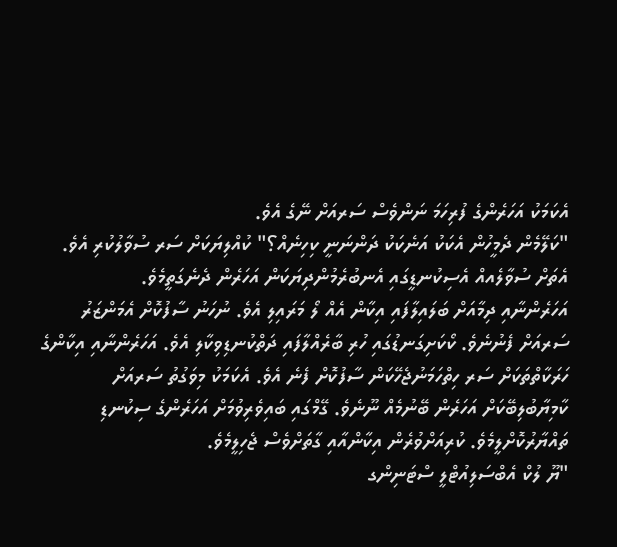އެކަމަކު އަހަރެންގެ ފުރިހަމަ ނަންވެސް ސަރއަށް ނޭގެ އެވެ.
"ކަލޭމެން ދެމީހުން އެކަކު އަނެކަކު ދަންނަނީ ކިހިނެއް؟" ކުއްލިޔަކަށް ސަރ ސުވާލުކުރި އެވެ. އެތަށް ސުވާލެއއް އެސިކުނޑީގައި އެނބުރެމުންދިޔަކަން އަހަރެން ދެނެގަތީމެވެ.
އަހަރެންނާއި ދިމާއަށް ބަލައިލާފައި އިކާން އެއް ލޯ މަރައިލި އެވެ. ނުހަނު ސާފުކޮށް އެމަންޒަރު ސަރއަށް ފެނުނެވެ. ކޯކަށިގަނޑުގައި ހުރި ބާރެއްލާފައި ދަތްކުނޑިވިކާލި އެވެ. އަހަރެންނާއި އިކާންގެ ހަރަކާތްތަކަށް ސަރ ހިތްހަމަނުޖެހޭކަން ސާފުކޮށް ފެނެ އެވެ. އެކަމަކު މިވަގުތު ސަރއަށް ކާމިޔާބުލިބޭކަށް އަހަރެން ބޭނުމެއް ނޫނެވެ. ގޭމްގައި ބައިވެރިވުމަށް އަހަރެންގެ ސިކުނޑި ތައްޔާރުކޮށްލީމެވެ. ކުރިއަށްވުރެން އިކާންއާއި ގާތަށްވެސް ޖެހިލީމެވެ.
"ޔޫ ލުކް އެބްސަލިއުޓްލީ ސްޓަނިންގ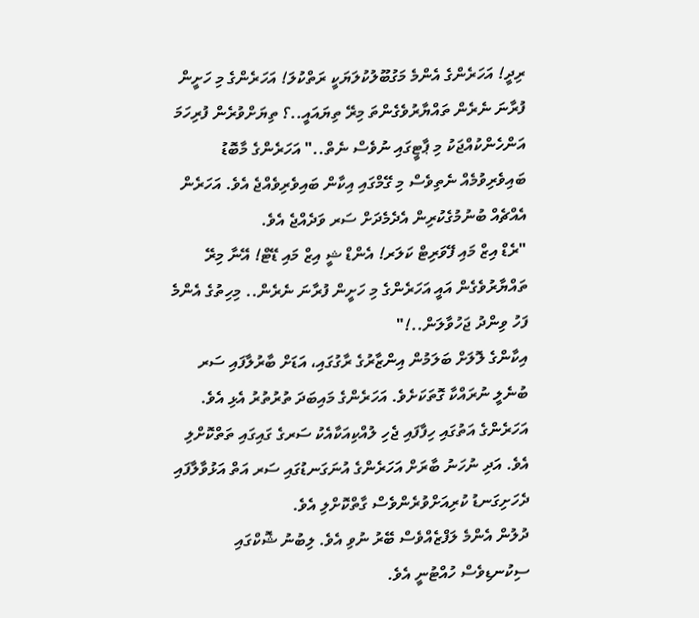ރިދީ! އަހަރެންގެ އެންމެ މަގުބޫލުކުލަޔަކީ ރަތްކުލަ! އަހަރެންގެ މި ހަށީން ފުރާނަ ނެރެން ތައްޔާރުވެގެންތަ މިރޭ ތިޔައައީ..؟ ތިޔަށްވުރެން ފުރިހަމަ އަންހެންކުއްޖަކު މި ޕާޓީގައި ނުވެސް ނެތް.." އަހަރެންގެ މާބޮޑު ބައިވެރިވުމެއް ނެތިވެސް މި ގޭމްގައި އިކާން ބައިވެރިވެއްޖެ އެވެ. އަހަރެން އެއްޗެއް ބުނުމުގެކުރިން އެދެމެދަށް ސަރ ވަދެއްޖެ އެވެ.
"ރެޑް އިޒް މައި ފޭވަރިޓް ކަލަރ! އެންޑް ޝީ އިޒް މައި ޑޭޓް! އޭނާ މިރޭ ތައްޔާރުވެގެން އައީ އަހަރެންގެ މި ހަށީން ފުރާނަ ނެރެން.. މިހިތުގެ އެންމެ ފަހު ވިންދު ޖަހުވާލަން..!"
އިކާންގެ ލޮލަށް ބަލަމުން އިންޒާރުގެ ރާގުގައި، އަޑަށް ބާރުލާފައި ސަރ ބުނެލީ ނުރައްކާ ގޮތަކަށެވެ. އަހަރެންގެ މައިބަދަ ތުރުތުރު އެޅި އެވެ. އަހަރެންގެ އަތުގައި ހިފާފައި ޖެހި ލުއްކިއަކާއެކު ސަރގެ ގައިގައި ތަތްކޮށްލި އެވެ. އަދި ނުހަނު ބާރަށް އަހަރެންގެ އުނަގަނޑުގައި ސަރ އަތް އަޅުވާލާފައި ދެހަށިގަނޑު ކުރިއަށްވުރެންވެސް ގާތްކޮށްލި އެވެ.
ދުލުން އެންމެ ލަފްޒެއްވެސް ބޭރު ނުވި އެވެ. ލިބުނު ޝޮކްގައި ސިކުނޑިވެސް ހުއްޓުނީ އެވެ.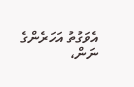އެވަގުތު އަހަރެންގެ ނަން،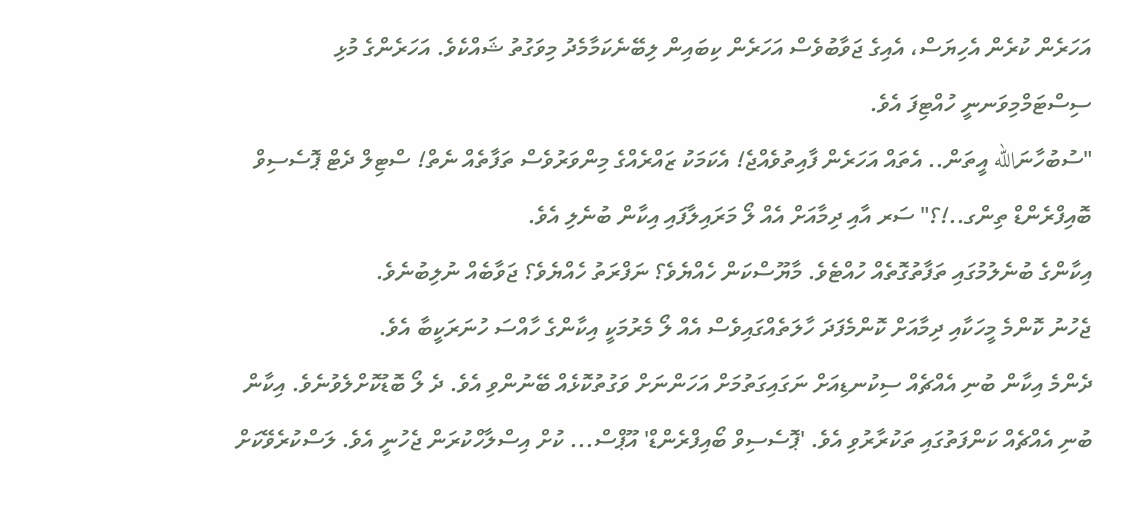އަހަރެން ކުރެން އެހިޔަސް، އެއިގެ ޖަވާބުވެސް އަހަރެން ކިބައިން ލިބޭނެކަމާމެދު މިވަގުތު ޝައްކެވެ. އަހަރެންގެ މުޅި ސިސްޓަމްމިވަނނީ ހުއްޓިފަ އެވެ.
"ސުބުހާނަالله އީތަން.. އެތައް އަހަރެން ފާއިތުވެއްޖެ! އެކަމަކު ޒައްރެއްގެ މިންވަރުވެސް ތަފާތެއް ނެތް! ސްޓިލް ދެޓް ޕޮސެސިވް ބޮއިފްރެންޑް ތިންގ..!؟" ސަރ އާއި ދިމާއަށް އެއް ލޯ މަރައިލާފައި އިކާން ބުނެލި އެވެ.
އިކާންގެ ބުނެލުމުގައި ތަފާތުގޮތެއް ހުއްޓެވެ. މާޔޫސްކަން ހެއްޔެވެ؟ ނަފްރަތު ހެއްޔެވެ؟ ޖަވާބެއް ނުލިބުނެވެ.
ޖެހުނު ކޮންމެ މީހަކާއި ދިމާއަށް ކޮންމެފަދަ ހާލަތެއްގައިވެސް އެއް ލޯ މެރުމަކީ އިކާންގެ ހާއްސަ ހުނަރަކީބާ އެވެ.
ދެންމެ އިކާން ބުނި އެއްޗެއް ސިކުނޑިއަށް ނަގައިގަތުމަށް އަހަންނަށް ވަގުތުކޮޅެއް ބޭނުންވި އެވެ. ދެ ލޯ ބޮޑުކޮށްލެވުނެވެ. އިކާން ބުނި އެއްޗެއް ކަންފަތުގައި ތަކުރާރުވި އެވެ. 'ޕޮސެސިވް ބޯއިފްރެންޑް' އޫޕްސް... ކުށް އިސްލާހްކުރަން ޖެހުނީ އެވެ. ލަސްކުރެވޭކަށް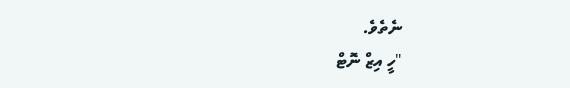ނެތެވެ.
"ހީ އިޒް ނޮޓް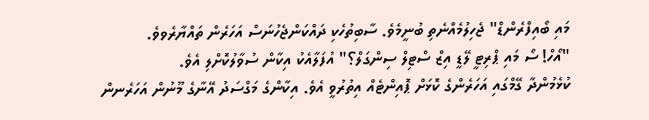މައި ބޯއިފްރެންޑް" ޖެހިލުމެއްނެތި ބުނީމެވެ. ސާބިތުހެކި ދައްކަންޖެހުނަސް އަހަރެން ތައްޔާރެވވެ.
"އޯހް! ސޯ މައި ޕްރިޓީ ލޭޑީ އިޒް ސްޓިލް ސިންގަލް؟" އުފަލާއެކު އިކާން ސުވާލުކޮށްލި އެވެ.
ކުޅެމުންދާ ގޭމްގައި އަހަރެންގެ ކޮޅަށް ޕޮއިންޓެއް އިތުރުވީ އެވެ. އިކާންގެ މަގްސަދު އޭނާގެ މޫނުން އަހަރެނން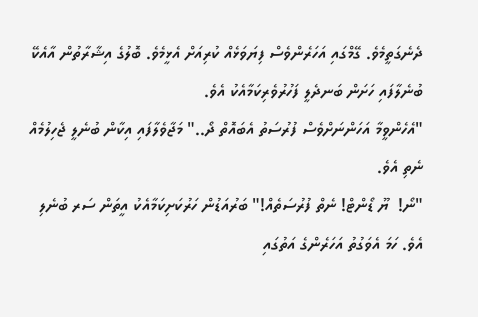ދެނެގަތީމެވެ. ގޭމްގައި އަހަރެންވެސް ފިޔަވަޅެއް ކުރިއަށް އެޅީމެވެ. ބޮލުގެ އިޝާރާތުން އާއެކޭ ބުނެލާފައި ހަށަން ބަނދެލީ ފަހުރުވެރިކަމާއެކު އެވެ.
"އެހެންވީމާ އަހަންނަށްވެސް ފުރުސަތު އެބައޮތް ދޯ.." މަޖާވެލާފައި އިކާން ބުނެލީ ޖެހިލުމެއް ނެތި އެވެ.
"ނޯ!  ޔޫ ޑޯންޓް! ނެތް ފުރުސަތެއް!" ބަރުއަޑުން ހަރުކަށިކަމާއެކު އީތަން ސަރ ބުނެލި އެވެ. ހަމަ އެވަގުތު އަހަރެންގެ އަތުގައި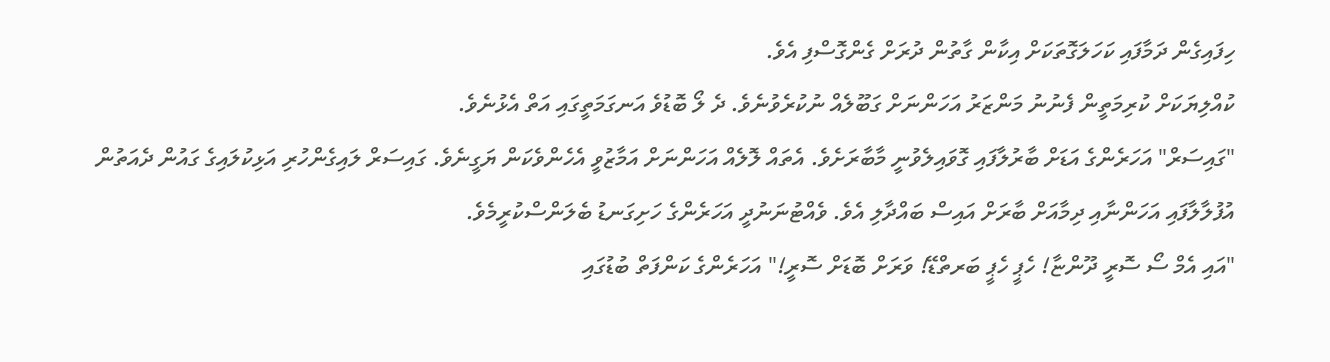ހިފައިގެން ދަމާފައި ކަހަލަގޮތަކަށް އިކާން ގާތުން ދުރަށް ގެންގޮސްފި އެވެ.
ކުއްލިޔަކަށް ކުރިމަތީން ފެނުނު މަންޒަރު އަހަންނަށް ގަބޫލެއް ނުކުރެވުނެވެ. ދެ ލޯ ބޮޑުވެ އަނގަމަތީގައި އަތް އެޅުނެވެ.
"ގައިސަރް" އަހަރެންގެ އަޑަށް ބާރުލާފައި ގޮވައިލެވުނީ މާބާރަށެވެ. އެތައް ލޮލެއް އަހަންނަށް އަމާޒުވީ އެހެންވެކަން ޔަގީނެވެ. ގައިސަރް ލައިގެންހުރި އަޅިކުލައިގެ ގައުން ދެއަތުން އުފުލާލާފައި އަހަންނާއި ދިމާއަށް ބާރަށް އައިސް ބައްދާލި އެވެ. ވެއްޓުނަނުދީ އަހަރެންގެ ހަށިގަނޑު ބެލަންސްކުރީމެވެ.
"އައި އެމް ސޯ ސޮރީ ދޫންޏާ! ހެޕީ ހެޕީ ބަރތްޑޭ! ވަރަށް ބޮޑަށް ސޮރީ!" އަހަރެންގެ ކަންފަތް ބުޑުގައި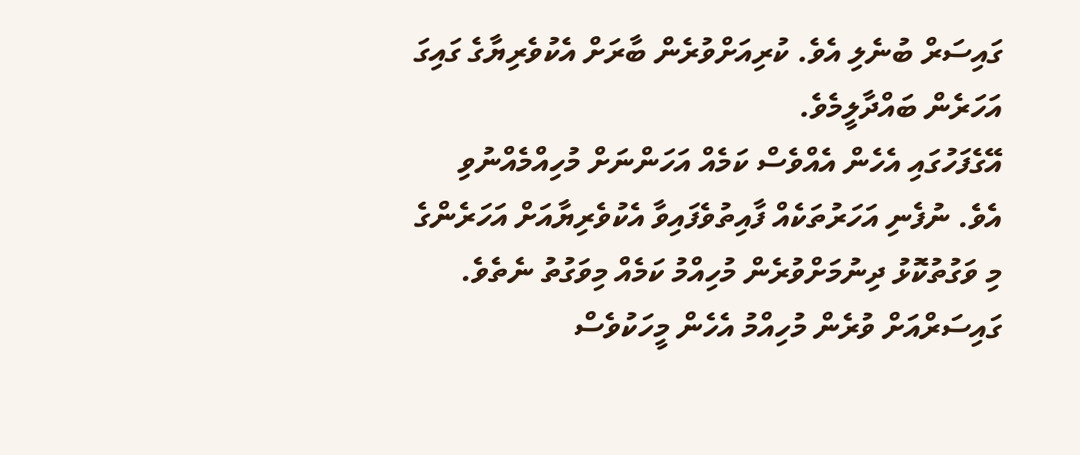ގައިސަރް ބުނެލި އެވެ. ކުރިއަށްވުރެން ބާރަށް އެކުވެރިޔާގެ ގައިގަ އަހަރެން ބައްދާލީމެވެ.
އޭގެފަހުގައި އެހެން އެއްވެސް ކަމެއް އަހަންނަށް މުހިއްމެއްނުވި އެވެ. ނުފެނި އަހަރުތަކެއް ފާއިތުވެފައިވާ އެކުވެރިޔާއަށް އަހަރެންގެ މި ވަގުތުކޮޅު ދިނުމަށްވުރެން މުހިއްމު ކަމެއް މިވަގުތު ނެތެވެ. ގައިސަރްއަށް ވުރެން މުހިއްމު އެހެން މީހަކުވެސް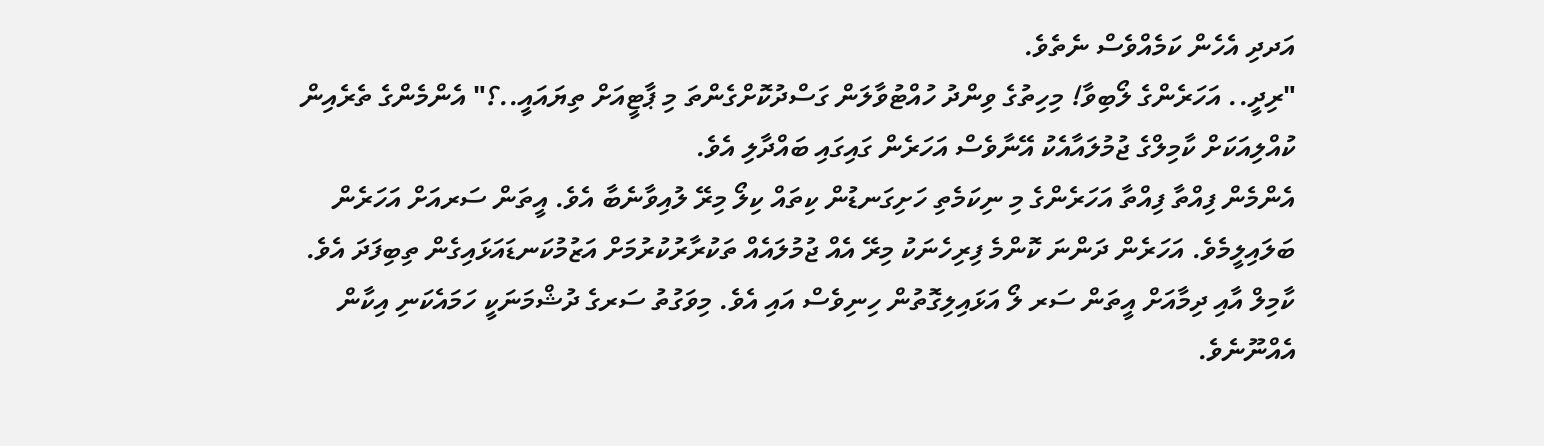އަދދި އެހެން ކަމެއްވެސް ނެތެވެ.
"ރިދީ.. އަހަރެންގެ ލޯބިވާ! މިހިތުގެ ވިންދު ހުއްޓުވާލަން ގަސްދުކޮށްގެންތަ މި ޕާޓީއަށް ތިޔައައީ..؟" އެންމެންގެ ތެރެއިން ކުއްލިއަކަށް ކާމިލްގެ ޖުމުލައާއެކު އޭނާވެސް އަހަރެން ގައިގައި ބައްދާލި އެވެ.
އެންމެން ފިއްތާ ފިއްތާ އަހަރެންގެ މި ނިކަމެތި ހަށިގަނޑުން ކިތައް ކިލޯ މިރޭ ލުއިވާނެބާ އެވެ. އީތަން ސަރއަށް އަހަރެން ބަލައިލީމެވެ. އަހަރެން ދަންނަ ކޮންމެ ފިރިހެނަކު މިރޭ އެއް ޖުމުލައެއް ތަކުރާރުކުރުމަށް އަޒުމުކަނޑައަޅައިގެން ތިބިފަދަ އެވެ. ކާމިލް އާއި ދިމާއަށް އީތަން ސަރ ލޯ އަޅައިލިގޮތުން ހިނިވެސް އައި އެވެ. މިވަގުތު ސަރގެ ދުޝްމަނަކީ ހަމައެކަނި އިކާން އެއްނޫނެވެ.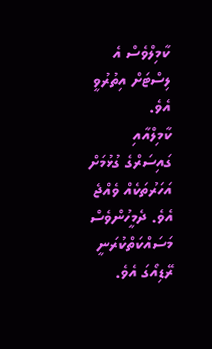ކާމިލްވެސް އެ ލިސްޓަށް އިތުރުވީ އެވެ.
ކާމިލްއާއި ގައިސަރްގެ ގުޅުމަށް އަހަރުތަކެއް ވެއްޖެ އެވެ. ދެމީހުންވެސް މަސައްކަތްކުރަނީ ރޭޑިއޯގަ އެވެ.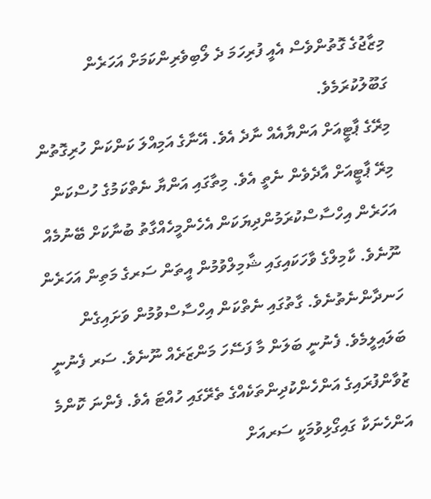މިޒާޖުގެ ގޮތުންވެސް އެއީ ފުރިހަމަ ދެ ލޯބިވެރިންކަމަށް އަހަރެން ގަބޫލުކުރަމެވެ.
މިރޭގެ ޕާޓީއަށް އަންޔާއެއް ނާދެ އެވެ. އޭނާގެ އަމިއްލަ ކަންކަން ހުރިގޮތުން މިރޭ ޕާޓީއަށް އާދެވެން ނެތީ އެވެ. މިތާގައި އަންޔާ ނެތްކަމުގެ ހުސްކަން އަހަރެން އިހްސާސްކުރަމުންދިޔަކަން އެހެންމީހެއްގާތު ބުނާކަށް ބޭނުމެއް ނޫނެވެ. ކާމިލްގެ ވާހަކައިގައި ޝާމިލްވުމުން އީތަން ސަރގެ މަތިން އަހަރެން ހަނދާންނެތުނެވެ. ގާތުގައި ނެތްކަން އިހްސާސްވުމުން ވަށައިގެން ބަލައިލީމެވެ. ފެނުނީ ބަލަން މާ ފަސޭހަ މަންޒަރެއް ނޫނެވެ. ސަރ ފެނުނީ ޒުވާންފުރައިގެ އަންހެންކުދިންތަކެއްގެ ތެރޭގައި ހުއްޓަ އެވެ. ފެންނަ ކޮންމެ އަންހެނަކާ ގައިގޯޅިވުމަކީ ސަރއަށް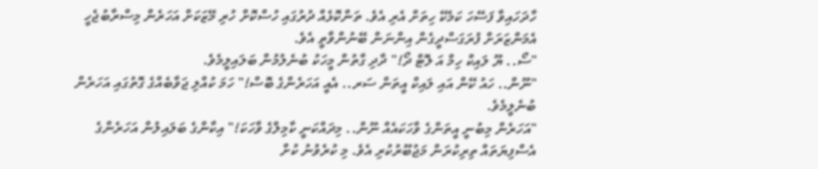ހާދަހައިވާ ފަސޭހަ ކަމެކޭ ހިތަށް އެރި އެވެ. ތަންކޮޅެއް ދުރުގައި ހުސްކޮށް ހުރި މޭޒަކަށް އަހަރެން މިސްރާބުޖެހީ އެމަންޒަރަށް ފުރަގަސްދީގެން އިންނަން ބޭނުންވާތީ އެވެ.
"ސޯ.. ޔޫ ލައިކް ހިމް އަ ލޮޓް ދޯ!" ދާދި ގާތުން މީހަކު ބުނެލުމުން ބަލައިލީމެވެ.
"ނޫން.. ހައު ކޭން އައި ލައިކް އީތަން ސަރ.. އެއީ އަހަރެންގެ ބޮސް!" ހަމަ ކުއްލި ޖަވާބެއްގެ ގޮތުގައި އަހަރެން ބުނެލީމެވެ.
"އަހަރެން މިބުނީ އީތަންގެ ވާހަކައެއް ނޫން.. މިދައްކަނީ ކާމިލްގެ ވާހަކަ!" އިކާންގެ ބަލައިލުން އަހަރެންގެ އެސްފިޔަތައް ތިރިކުރަން މަޖުބޫރުކުރި އެވެ. މި ކުރެވުނު ކުށް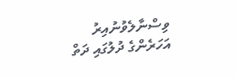ވިސްނާލެވުނުއިރު އަހަރެންގެ ދުލުގައި ދަތް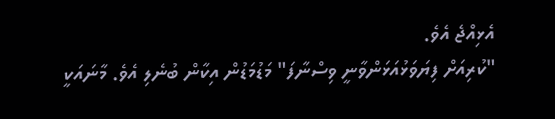އެޅިއްޖެ އެވެ.
"ކުރިއަށް ފިޔަވަޅުއަޅަންވާނީ ވިސްނާފަ" މަޑުމަޑުން އިކާން ބުނެލި އެވެ. މާނައަކީ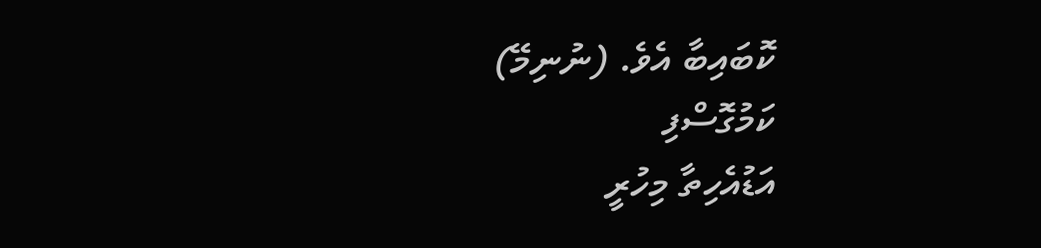ކޮބައިބާ އެވެ. (ނުނިމޭ)
ކަމުގޮސްފި
އަޑުއެހިތާ މިހުރީ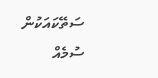ސަތޭކައަކުން ސުމެއް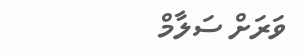ވަރަށް ސަލާމް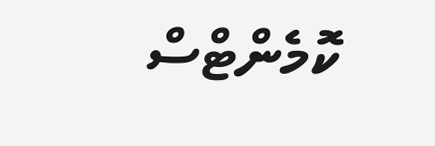ކޮމެންޓްސް